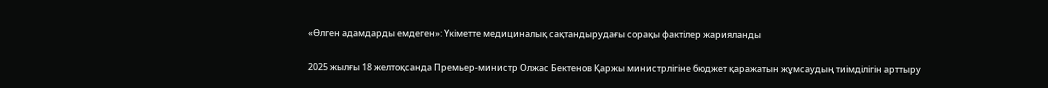«Өлген адамдарды емдеген»: Үкіметте медициналық сақтандырудағы сорақы фактілер жарияланды

2025 жылғы 18 желтоқсанда Премьер-министр Олжас Бектенов Қаржы министрлігіне бюджет қаражатын жұмсаудың тиімділігін арттыру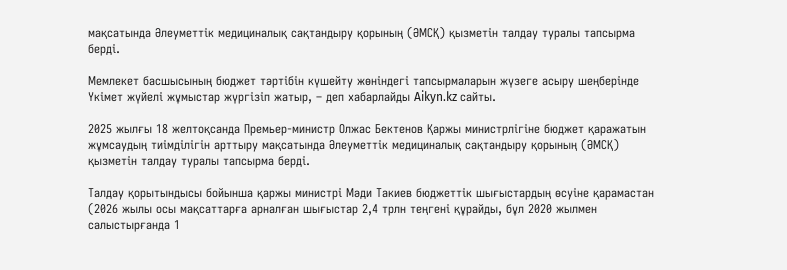мақсатында Әлеуметтік медициналық сақтандыру қорының (ӘМСҚ) қызметін талдау туралы тапсырма берді.

Мемлекет басшысының бюджет тәртібін күшейту жөніндегі тапсырмаларын жүзеге асыру шеңберінде Үкімет жүйелі жұмыстар жүргізіп жатыр, – деп хабарлайды Aikyn.kz сайты.

2025 жылғы 18 желтоқсанда Премьер-министр Олжас Бектенов Қаржы министрлігіне бюджет қаражатын жұмсаудың тиімділігін арттыру мақсатында Әлеуметтік медициналық сақтандыру қорының (ӘМСҚ) қызметін талдау туралы тапсырма берді.

Талдау қорытындысы бойынша қаржы министрі Мәди Такиев бюджеттік шығыстардың өсуіне қарамастан (2026 жылы осы мақсаттарға арналған шығыстар 2,4 трлн теңгені құрайды, бұл 2020 жылмен салыстырғанда 1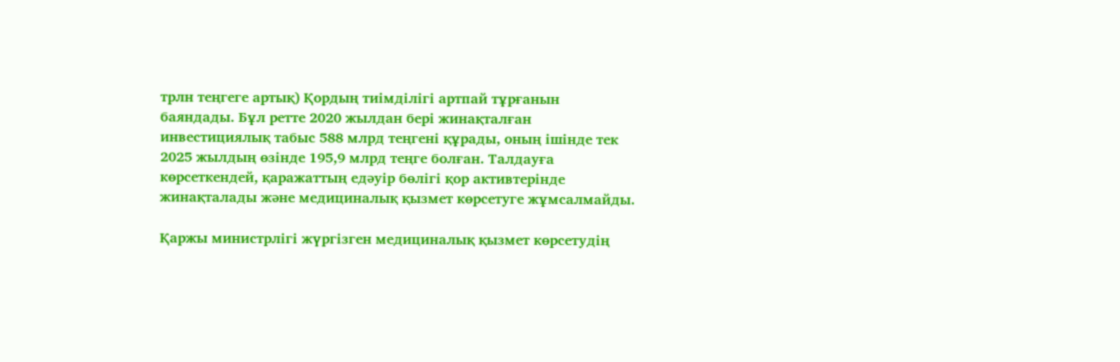трлн теңгеге артық) Қордың тиімділігі артпай тұрғанын баяндады. Бұл ретте 2020 жылдан бері жинақталған инвестициялық табыс 588 млрд теңгені құрады, оның ішінде тек 2025 жылдың өзінде 195,9 млрд теңге болған. Талдауға көрсеткендей, қаражаттың едәуір бөлігі қор активтерінде жинақталады және медициналық қызмет көрсетуге жұмсалмайды.

Қаржы министрлігі жүргізген медициналық қызмет көрсетудің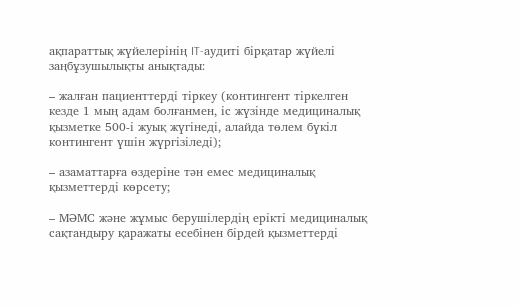ақпараттық жүйелерінің IT-аудиті бірқатар жүйелі заңбұзушылықты анықтады:

– жалған пациенттерді тіркеу (контингент тіркелген кезде 1 мың адам болғанмен, іс жүзінде медициналық қызметке 500-і жуық жүгінеді, алайда төлем бүкіл контингент үшін жүргізіледі);

– азаматтарға өздеріне тән емес медициналық қызметтерді көрсету;

– МӘМС және жұмыс берушілердің ерікті медициналық сақтандыру қаражаты есебінен бірдей қызметтерді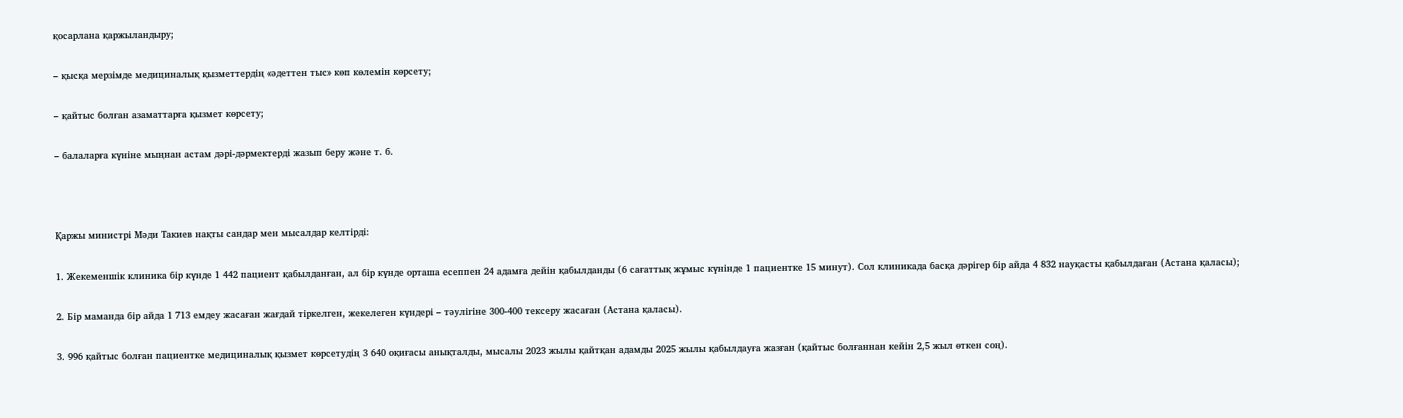қосарлана қаржыландыру;

– қысқа мерзімде медициналық қызметтердің «әдеттен тыс» көп көлемін көрсету;

– қайтыс болған азаматтарға қызмет көрсету;

– балаларға күніне мыңнан астам дәрі-дәрмектерді жазып беру және т. б.



Қаржы министрі Мәди Такиев нақты сандар мен мысалдар келтірді:

1. Жекеменшік клиника бір күнде 1 442 пациент қабылданған, ал бір күнде орташа есеппен 24 адамға дейін қабылданды (6 сағаттық жұмыс күнінде 1 пациентке 15 минут). Сол клиникада басқа дәрігер бір айда 4 832 науқасты қабылдаған (Астана қаласы);

2. Бір маманда бір айда 1 713 емдеу жасаған жағдай тіркелген, жекелеген күндері – тәулігіне 300-400 тексеру жасаған (Астана қаласы).

3. 996 қайтыс болған пациентке медициналық қызмет көрсетудің 3 640 оқиғасы анықталды, мысалы 2023 жылы қайтқан адамды 2025 жылы қабылдауға жазған (қайтыс болғаннан кейін 2,5 жыл өткен соң).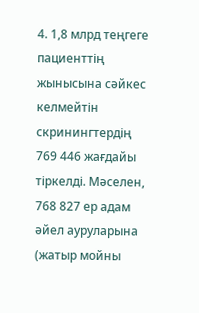4. 1,8 млрд теңгеге пациенттің жынысына сәйкес келмейтін скринингтердің 769 446 жағдайы тіркелді. Мәселен, 768 827 ер адам әйел ауруларына (жатыр мойны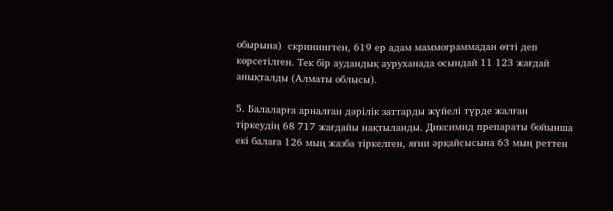обырына)  скринингтен, 619 ер адам маммограммадан өтті деп көрсетілген. Тек бір аудандық ауруханада осындай 11 123 жағдай анықталды (Алматы облысы).

5. Балаларға арналған дәрілік заттарды жүйелі түрде жалған тіркеудің 68 717 жағдайы нақтыланды. Диксимид препараты бойынша екі балаға 126 мың жазба тіркелген, яғни әрқайсысына 63 мың реттен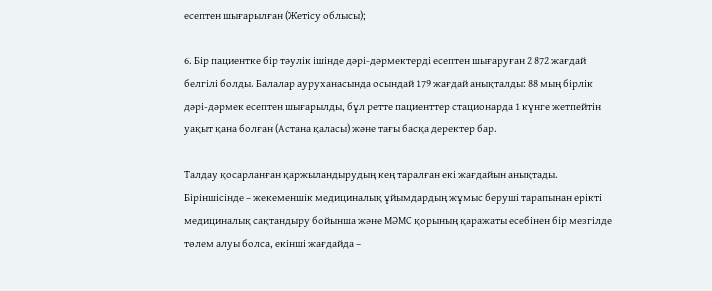есептен шығарылған (Жетісу облысы);

6. Бір пациентке бір тәулік ішінде дәрі-дәрмектерді есептен шығаруған 2 872 жағдай белгілі болды. Балалар ауруханасында осындай 179 жағдай анықталды: 88 мың бірлік дәрі-дәрмек есептен шығарылды, бұл ретте пациенттер стационарда 1 күнге жетпейтін уақыт қана болған (Астана қаласы) және тағы басқа деректер бар.

Талдау қосарланған қаржыландырудың кең таралған екі жағдайын анықтады. Біріншісінде – жекеменшік медициналық ұйымдардың жұмыс беруші тарапынан ерікті медициналық сақтандыру бойынша және МӘМС қорының қаражаты есебінен бір мезгілде төлем алуы болса, екінші жағдайда –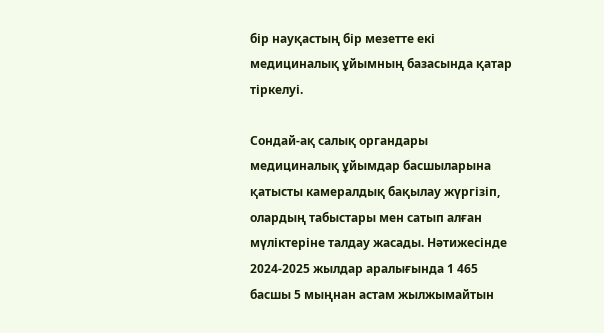бір науқастың бір мезетте екі медициналық ұйымның базасында қатар тіркелуі.

Сондай-ақ салық органдары медициналық ұйымдар басшыларына қатысты камералдық бақылау жүргізіп, олардың табыстары мен сатып алған мүліктеріне талдау жасады. Нәтижесінде 2024-2025 жылдар аралығында 1 465 басшы 5 мыңнан астам жылжымайтын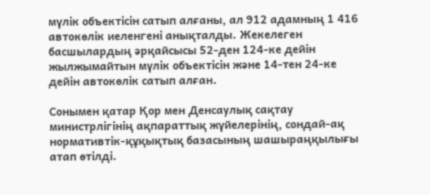мүлік объектісін сатып алғаны, ал 912 адамның 1 416 автокөлік иеленгені анықталды. Жекелеген басшылардың әрқайсысы 52-ден 124-ке дейін жылжымайтын мүлік объектісін және 14-тен 24-ке дейін автокөлік сатып алған.

Сонымен қатар Қор мен Денсаулық сақтау министрлігінің ақпараттық жүйелерінің, сондай-ақ нормативтік-құқықтық базасының шашыраңқылығы атап өтілді.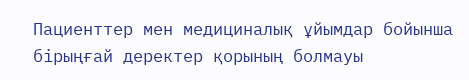Пациенттер мен медициналық ұйымдар бойынша бірыңғай деректер қорының болмауы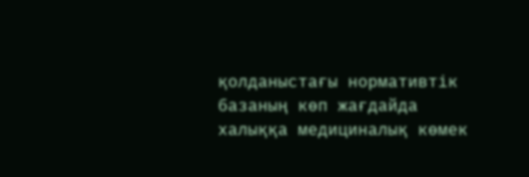қолданыстағы нормативтік базаның көп жағдайда халыққа медициналық көмек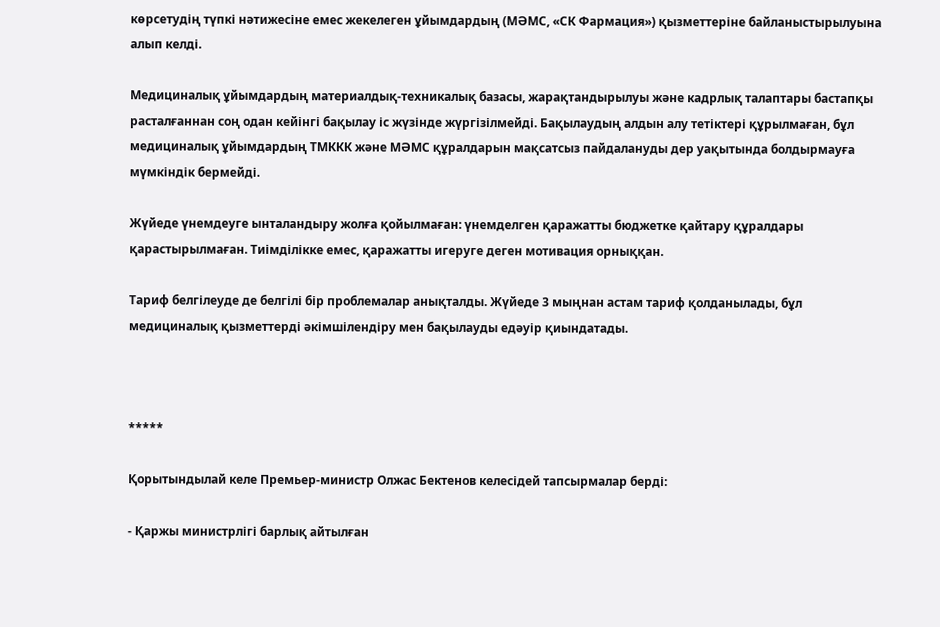көрсетудің түпкі нәтижесіне емес жекелеген ұйымдардың (МӘМС, «СК Фармация») қызметтеріне байланыстырылуына алып келді.

Медициналық ұйымдардың материалдық-техникалық базасы, жарақтандырылуы және кадрлық талаптары бастапқы расталғаннан соң одан кейінгі бақылау іс жүзінде жүргізілмейді. Бақылаудың алдын алу тетіктері құрылмаған, бұл медициналық ұйымдардың ТМККК және МӘМС құралдарын мақсатсыз пайдалануды дер уақытында болдырмауға мүмкіндік бермейді.

Жүйеде үнемдеуге ынталандыру жолға қойылмаған: үнемделген қаражатты бюджетке қайтару құралдары қарастырылмаған. Тиімділікке емес, қаражатты игеруге деген мотивация орныққан.

Тариф белгілеуде де белгілі бір проблемалар анықталды. Жүйеде 3 мыңнан астам тариф қолданылады, бұл медициналық қызметтерді әкімшілендіру мен бақылауды едәуір қиындатады.



*****

Қорытындылай келе Премьер-министр Олжас Бектенов келесідей тапсырмалар берді:

- Қаржы министрлігі барлық айтылған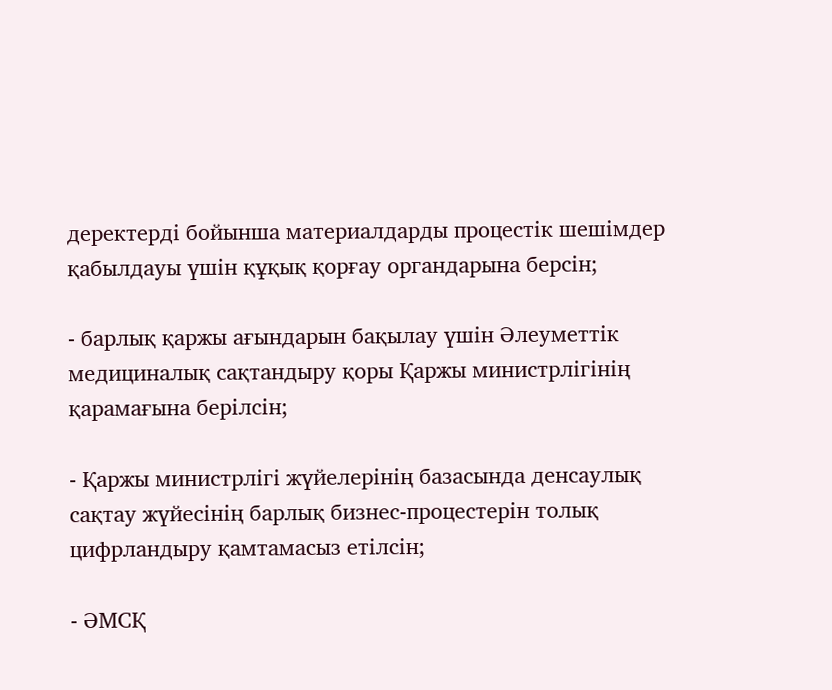деректерді бойынша материалдарды процестік шешімдер қабылдауы үшін құқық қорғау органдарына берсін;

- барлық қаржы ағындарын бақылау үшін Әлеуметтік медициналық сақтандыру қоры Қаржы министрлігінің қарамағына берілсін;

- Қаржы министрлігі жүйелерінің базасында денсаулық сақтау жүйесінің барлық бизнес-процестерін толық цифрландыру қамтамасыз етілсін;

- ӘМСҚ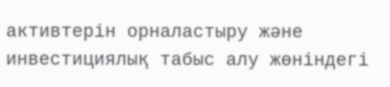активтерін орналастыру және инвестициялық табыс алу жөніндегі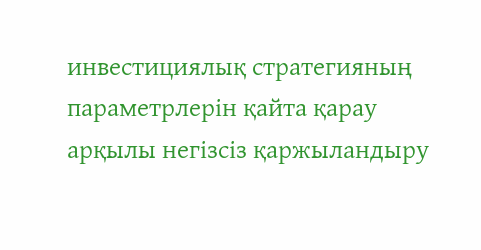инвестициялық стратегияның параметрлерін қайта қарау арқылы негізсіз қаржыландыру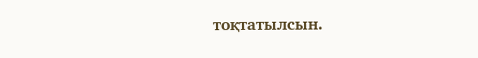тоқтатылсын.